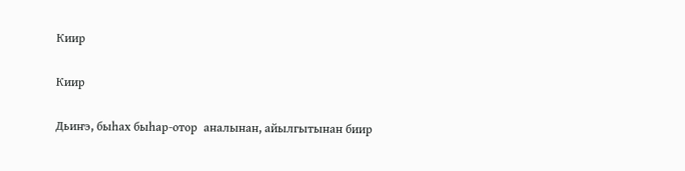Киир

Киир

Дьиҥэ, быһах быһар-отор  аналынан, айылгытынан биир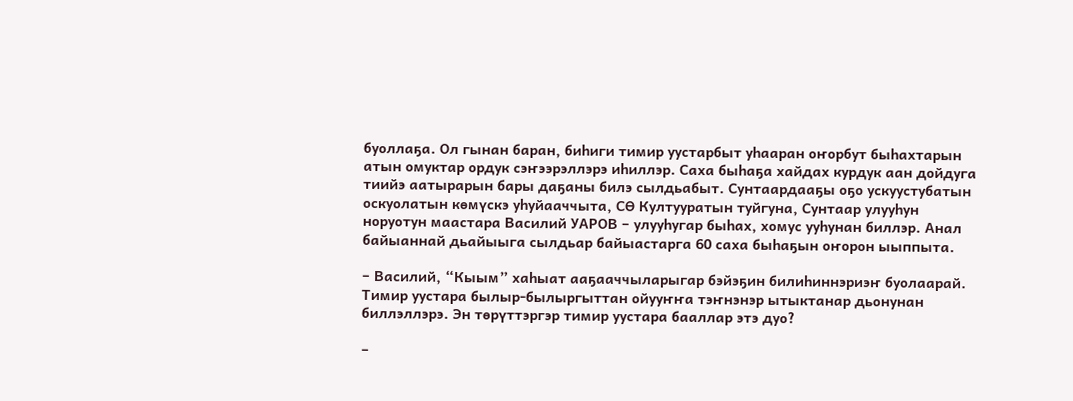буоллаҕа. Ол гынан баран, биһиги тимир уустарбыт уһааран оҥорбут быһахтарын атын омуктар ордук сэҥээрэллэрэ иһиллэр. Саха быһаҕа хайдах курдук аан дойдуга тиийэ аатырарын бары даҕаны билэ сылдьабыт. Сунтаардааҕы оҕо ускуустубатын оскуолатын көмүскэ уһуйааччыта, СӨ Култууратын туйгуна, Сунтаар улууһун норуотун маастара Василий УАРОВ – улууһугар быһах, хомус ууһунан биллэр. Анал байыаннай дьайыыга сылдьар байыастарга 60 саха быһаҕын оҥорон ыыппыта.

– Василий, “Кыым” хаһыат ааҕааччыларыгар бэйэҕин билиһиннэриэҥ буолаарай. Тимир уустара былыр-былыргыттан ойууҥҥа тэҥнэнэр ытыктанар дьонунан биллэллэрэ. Эн төрүттэргэр тимир уустара бааллар этэ дуо?

–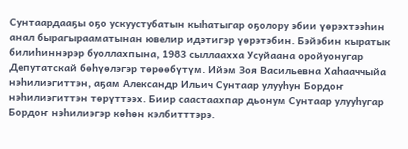Сунтаардааҕы оҕо ускуустубатын кыһатыгар оҕолору эбии үөрэхтээһин анал бырагырааматынан ювелир идэтигэр үөрэтэбин. Бэйэбин кыратык билиһиннэрэр буоллахпына, 1983 сыллаахха Усуйаана оройуонугар Депутатскай бөһүөлэгэр төрөөбүтүм. Ийэм Зоя Васильевна Хаһааччыйа нэһилиэгиттэн, аҕам Александр Ильич Сунтаар улууһун Бордоҥ нэһилиэгиттэн төрүттээх. Биир саастаахпар дьонум Сунтаар улууһугар Бордоҥ нэһилиэгэр көһөн кэлбитттэрэ.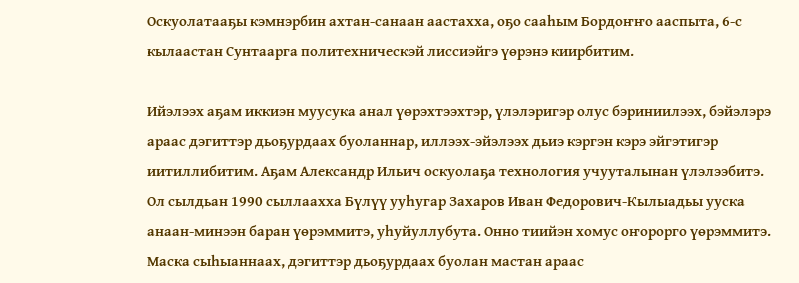Оскуолатааҕы кэмнэрбин ахтан-санаан аастахха, оҕо сааһым Бордоҥҥо ааспыта, 6-с кылаастан Сунтаарга политехническэй лиссиэйгэ үөрэнэ киирбитим.

Ийэлээх аҕам иккиэн муусука анал үөрэхтээхтэр, үлэлэригэр олус бэриниилээх, бэйэлэрэ араас дэгиттэр дьоҕурдаах буоланнар, иллээх-эйэлээх дьиэ кэргэн кэрэ эйгэтигэр иитиллибитим. Аҕам Александр Ильич оскуолаҕа технология учууталынан үлэлээбитэ. Ол сылдьан 1990 сыллаахха Бүлүү ууһугар Захаров Иван Федорович-Кылыадьы ууска анаан-минээн баран үөрэммитэ, уһуйуллубута. Онно тиийэн хомус оҥорорго үөрэммитэ. Маска сыһыаннаах, дэгиттэр дьоҕурдаах буолан мастан араас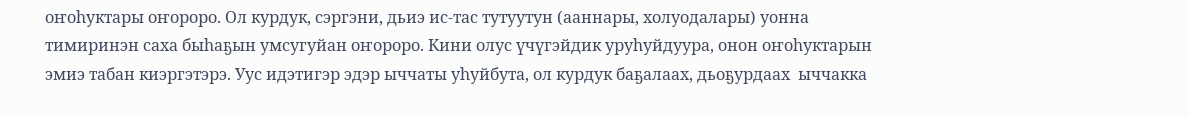оҥоһуктары оҥороро. Ол курдук, сэргэни, дьиэ ис-тас тутуутун (ааннары, холуодалары) уонна тимиринэн саха быһаҕын умсугуйан оҥороро. Кини олус үчүгэйдик уруһуйдуура, онон оҥоһуктарын эмиэ табан киэргэтэрэ. Уус идэтигэр эдэр ыччаты уһуйбута, ол курдук баҕалаах, дьоҕурдаах  ыччакка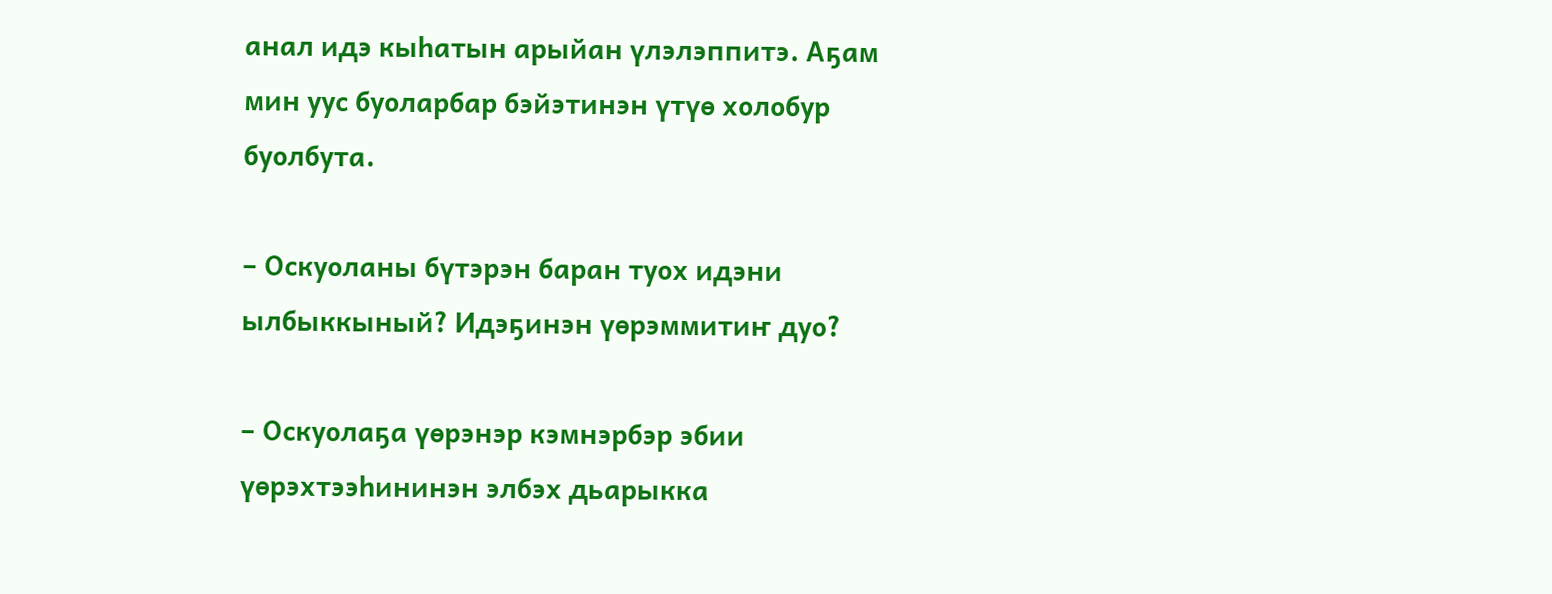анал идэ кыһатын арыйан үлэлэппитэ. Аҕам мин уус буоларбар бэйэтинэн үтүө холобур буолбута.

– Оскуоланы бүтэрэн баран туох идэни ылбыккыный? Идэҕинэн үөрэммитиҥ дуо?

– Оскуолаҕа үөрэнэр кэмнэрбэр эбии үөрэхтээһининэн элбэх дьарыкка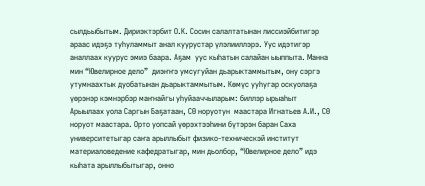сылдьыбытым. Дириэктэрбит О.К. Сосин салалтатынан лиссиэйбитигэр араас идэҕэ туһуламмыт анал куурустар үлэлииллэрэ. Уус идэтигэр аналлаах куурус эмиэ баара. Аҕам  уус кыһатын салайан ыыппыта. Манна мин “Ювелирное дело”  диэҥҥэ умсугуйан дьарыктаммытым, ону сэргэ утумнаахтык дуобатынан дьарыктаммытым. Көмүс ууһугар оскуолаҕа үөрэнэр кэмнэрбэр маҥнайгы уһуйааччыларым: биллэр ырыаһыт Арыылаах уола Саргын Баҕатаан, СӨ норуотун  маастара Игнатьев А.И., СӨ норуот маастара. Орто уопсай үөрэхтээһини бүтэрэн баран Саха университетыгар саҥа арыллыбыт физико-техническэй институт материаловедение кафедратыгар, мин дьолбор, “Ювелирное дело” идэ кыһата арыллыбытыгар, онно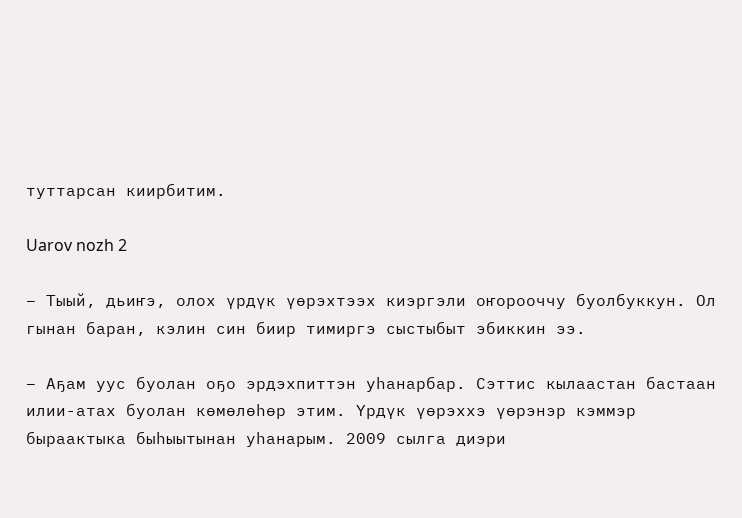туттарсан киирбитим.

Uarov nozh 2

– Тыый, дьиҥэ, олох үрдүк үөрэхтээх киэргэли оҥорооччу буолбуккун. Ол гынан баран, кэлин син биир тимиргэ сыстыбыт эбиккин ээ.

– Аҕам уус буолан оҕо эрдэхпиттэн уһанарбар. Сэттис кылаастан бастаан илии-атах буолан көмөлөһөр этим. Үрдүк үөрэххэ үөрэнэр кэммэр быраактыка быһыытынан уһанарым. 2009 сылга диэри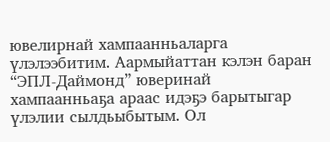ювелирнай хампаанньаларга үлэлээбитим. Аармыйаттан кэлэн баран “ЭПЛ-Даймонд” юверинай хампаанньаҕа араас идэҕэ барытыгар үлэлии сылдьыбытым. Ол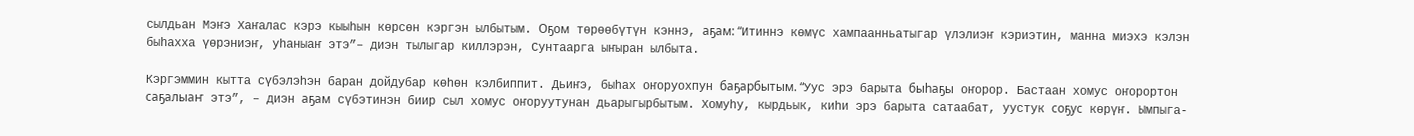сылдьан Мэҥэ Хаҥалас кэрэ кыыһын көрсөн кэргэн ылбытым. Оҕом төрөөбүтүн кэннэ, аҕам: “Итиннэ көмүс хампаанньатыгар үлэлиэҥ кэриэтин, манна миэхэ кэлэн быһахха үөрэниэҥ, уһаныаҥ этэ”– диэн тылыгар киллэрэн, Сунтаарга ыҥыран ылбыта.

Кэргэммин кытта сүбэлэһэн баран дойдубар көһөн кэлбиппит. Дьиҥэ, быһах оҥоруохпун баҕарбытым. “Уус эрэ барыта быһаҕы оҥорор. Бастаан хомус оҥорортон саҕалыаҥ этэ”, – диэн аҕам сүбэтинэн биир сыл хомус оҥоруутунан дьарыгырбытым. Хомуһу, кырдьык, киһи эрэ барыта сатаабат, уустук соҕус көрүҥ. Ымпыга-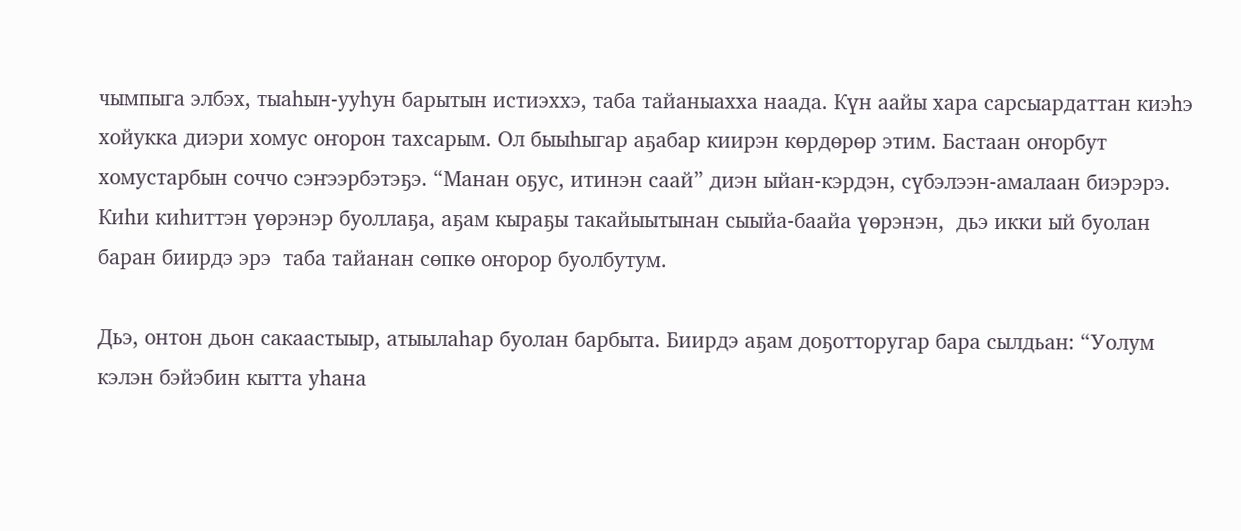чымпыга элбэх, тыаһын-ууһун барытын истиэххэ, таба тайаныахха наада. Күн аайы хара сарсыардаттан киэһэ хойукка диэри хомус оҥорон тахсарым. Ол быыһыгар аҕабар киирэн көрдөрөр этим. Бастаан оҥорбут хомустарбын соччо сэҥээрбэтэҕэ. “Манан оҕус, итинэн саай” диэн ыйан-кэрдэн, сүбэлээн-амалаан биэрэрэ.  Киһи киһиттэн үөрэнэр буоллаҕа, аҕам кыраҕы такайыытынан сыыйа-баайа үөрэнэн,  дьэ икки ый буолан баран биирдэ эрэ  таба тайанан сөпкө оҥорор буолбутум.

Дьэ, онтон дьон сакаастыыр, атыылаһар буолан барбыта. Биирдэ аҕам доҕотторугар бара сылдьан: “Уолум кэлэн бэйэбин кытта уһана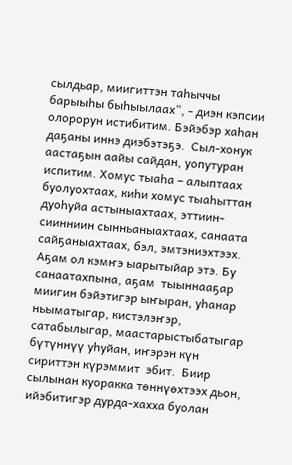сылдьар, миигиттэн таһыччы барыыһы быһыылаах”, - диэн кэпсии олорорун истибитим. Бэйэбэр хаһан даҕаны иннэ диэбэтэҕэ.  Сыл-хонук аастаҕын аайы сайдан, уопутуран испитим. Хомус тыаһа – алыптаах буолуохтаах, киһи хомус тыаһыттан дуоһуйа астыныахтаах, эттиин-сиинниин сынньаныахтаах, санаата сайҕаныахтаах, бэл, эмтэниэхтээх. Аҕам ол кэмҥэ ыарытыйар этэ. Бу санаатахпына, аҕам  тыыннааҕар миигин бэйэтигэр ыҥыран, уһанар ньыматыгар, кистэлэҥэр, сатабылыгар, маастарыстыбатыгар бүтүннүү уһуйан, иҥэрэн күн сириттэн күрэммит  эбит.  Биир сылынан куоракка төннүөхтээх дьон, ийэбитигэр дурда-хахха буолан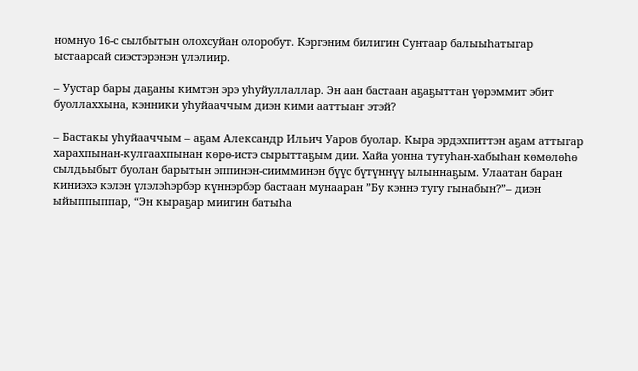номнуо 16-с сылбытын олохсуйан олоробут. Кэргэним билигин Сунтаар балыыһатыгар ыстаарсай сиэстэрэнэн үлэлиир.

– Уустар бары даҕаны кимтэн эрэ уһуйуллаллар. Эн аан бастаан аҕаҕыттан үөрэммит эбит буоллаххына, кэнники уһуйааччым диэн кими ааттыаҥ этэй?

– Бастакы уһуйааччым – аҕам Александр Ильич Уаров буолар. Кыра эрдэхпиттэн аҕам аттыгар  харахпынан-кулгаахпынан көрө-истэ сырыттаҕым дии. Хайа уонна тутуһан-хабыһан көмөлөһө сылдьыбыт буолан барытын эппинэн-сиимминэн бүүс бүтүннүү ылыннаҕым. Улаатан баран киниэхэ кэлэн үлэлэһэрбэр күннэрбэр бастаан мунааран ”Бу кэннэ тугу гынабын?”– диэн ыйыппыппар, “Эн кыраҕар миигин батыһа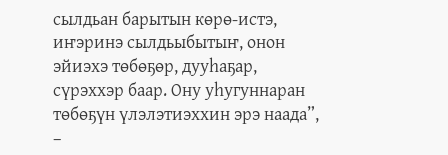сылдьан барытын көрө-истэ, иҥэринэ сылдьыбытыҥ, онон эйиэхэ төбөҕөр, дууһаҕар, сүрэххэр баар. Ону уһугуннаран төбөҕүн үлэлэтиэххин эрэ наада”, –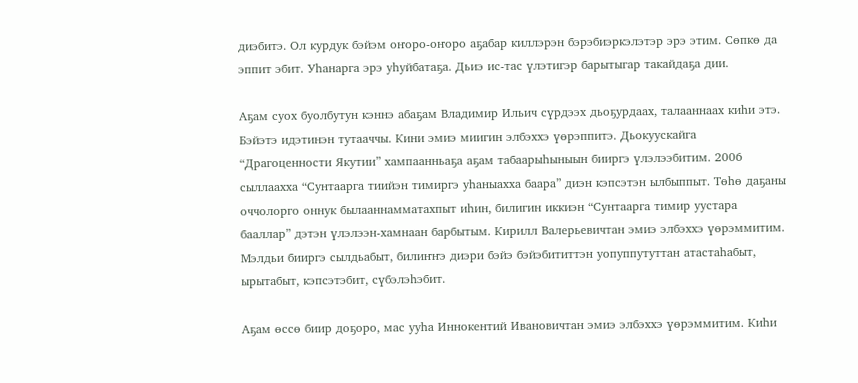диэбитэ. Ол курдук бэйэм оҥоро-оҥоро аҕабар киллэрэн бэрэбиэркэлэтэр эрэ этим. Сөпкө да эппит эбит. Уһанарга эрэ уһуйбатаҕа. Дьиэ ис-тас үлэтигэр барытыгар такайдаҕа дии.

Аҕам суох буолбутун кэннэ абаҕам Владимир Ильич сүрдээх дьоҕурдаах, талааннаах киһи этэ. Бэйэтэ идэтинэн тутааччы. Кини эмиэ миигин элбэххэ үөрэппитэ. Дьокуускайга “Драгоценности Якутии” хампаанньаҕа аҕам табаарыһыныын бииргэ үлэлээбитим. 2006 сыллаахха “Сунтаарга тиийэн тимиргэ уһаныахха баара” диэн кэпсэтэн ылбыппыт. Төһө даҕаны оччолорго оннук былааннамматахпыт иһин, билигин иккиэн “Сунтаарга тимир уустара бааллар” дэтэн үлэлээн-хамнаан барбытым. Кирилл Валерьевичтан эмиэ элбэххэ үөрэммитим. Мэлдьи бииргэ сылдьабыт, билиҥҥэ диэри бэйэ бэйэбититтэн уопуппутуттан атастаһабыт, ырытабыт, кэпсэтэбит, сүбэлэһэбит.

Аҕам өссө биир доҕоро, мас ууһа Иннокентий Ивановичтан эмиэ элбэххэ үөрэммитим. Киһи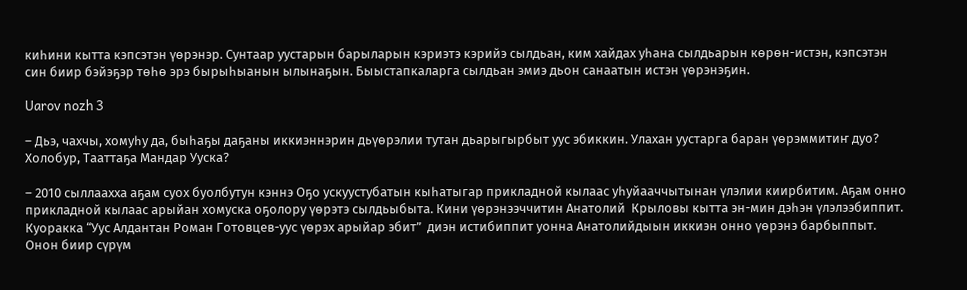киһини кытта кэпсэтэн үөрэнэр. Сунтаар уустарын барыларын кэриэтэ кэрийэ сылдьан, ким хайдах уһана сылдьарын көрөн-истэн, кэпсэтэн син биир бэйэҕэр төһө эрэ бырыһыанын ылынаҕын. Быыстапкаларга сылдьан эмиэ дьон санаатын истэн үөрэнэҕин.

Uarov nozh 3

– Дьэ, чахчы, хомуһу да, быһаҕы даҕаны иккиэннэрин дьүөрэлии тутан дьарыгырбыт уус эбиккин. Улахан уустарга баран үөрэммитиҥ дуо? Холобур, Тааттаҕа Мандар Ууска?

– 2010 сыллаахха аҕам суох буолбутун кэннэ Оҕо ускуустубатын кыһатыгар прикладной кылаас уһуйааччытынан үлэлии киирбитим. Аҕам онно прикладной кылаас арыйан хомуска оҕолору үөрэтэ сылдьыбыта. Кини үөрэнээччитин Анатолий  Крыловы кытта эн-мин дэһэн үлэлээбиппит. Куоракка “Уус Алдантан Роман Готовцев-уус үөрэх арыйар эбит”  диэн истибиппит уонна Анатолийдыын иккиэн онно үөрэнэ барбыппыт. Онон биир сүрүм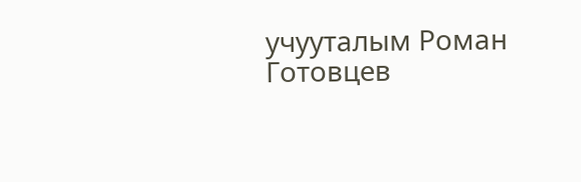учууталым Роман Готовцев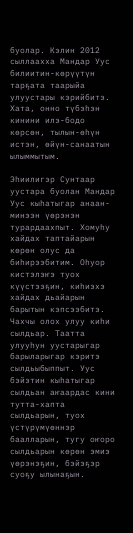буолар. Кэлин 2012 сыллаахха Мандар Уус билиитин-көрүүтүн тарҕата таарыйа улуустары кэрийбитэ. Хата, онно түбэһэн кинини илэ-бодо көрсөн, тылын-өһүн истэн, өйүн-санаатын ылыммытым.

Эһиилигэр Сунтаар уустара буолан Мандар Уус кыһатыгар анаан-минээн үөрэнэн турардаахпыт. Хомуһу хайдах таптайарын көрөн олус да биһирээбитим. Оһуор кистэлэҥэ туох күүстээҕин, киһиэхэ хайдах дьайарын барытын кэпсээбитэ. Чахчы олох улуу киһи сылдьар. Таатта улууһун уустарыгар барыларыгар кэритэ сылдьыбыппыт. Уус бэйэтин кыһатыгар сылдьан аҥаардас кини тутта-хапта сылдьарын, туох үстүрүмүөннэр баалларын, тугу оҥоро сылдьарын көрөн эмиэ үөрэнэҕин, бэйэҕэр суоҕу ылынаҕын.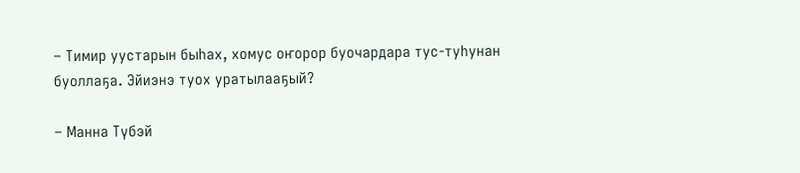– Тимир уустарын быһах, хомус оҥорор буочардара тус-туһунан буоллаҕа. Эйиэнэ туох уратылааҕый?

– Манна Түбэй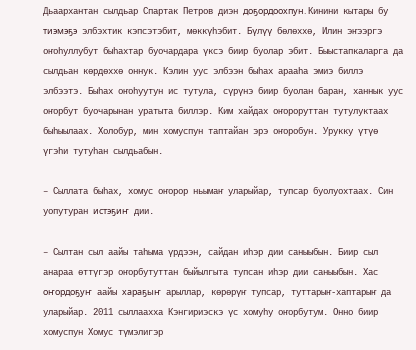Дьаархантан сылдьар Спартак Петров диэн доҕордоохпун. Кинини кытары бу тиэмэҕэ элбэхтик кэпсэтэбит, мөккүһэбит. Бүлүү бөлөххө, Илин эҥээргэ оҥоһуллубут быһахтар буочардара үксэ биир буолар эбит. Быыстапкаларга да сылдьан көрдөххө оннук. Кэлин уус элбээн быһах арааһа эмиэ биллэ элбээтэ. Быһах оҥоһуутун ис тутула, сүрүнэ биир буолан баран, ханнык уус оҥорбут буочарынан уратыта биллэр. Ким хайдах оҥороруттан тутулуктаах быһыылаах. Холобур, мин хомуспун таптайан эрэ оҥоробун. Урукку үтүө үгэһи тутуһан сылдьабын.

– Сыллата быһах, хомус оҥорор ньымаҥ уларыйар, тупсар буолуохтаах. Син уопутуран истэҕиҥ дии.

– Сылтан сыл аайы таһыма үрдээн, сайдан иһэр дии саныыбын. Биир сыл анараа өттүгэр оҥорбутуттан быйылгыта тупсан иһэр дии саныыбын. Хас оҥордоҕуҥ аайы хараҕыҥ арыллар, көрөрүҥ тупсар, туттарыҥ-хаптарыҥ да уларыйар. 2011 сыллаахха Кэнгириэскэ үс хомуһу оҥорбутум. Онно биир хомуспун Хомус түмэлигэр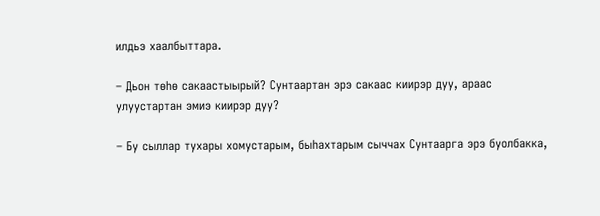илдьэ хаалбыттара.

– Дьон төһө сакаастыырый? Сунтаартан эрэ сакаас киирэр дуу, араас улуустартан эмиэ киирэр дуу?

– Бу сыллар тухары хомустарым, быһахтарым сыччах Сунтаарга эрэ буолбакка,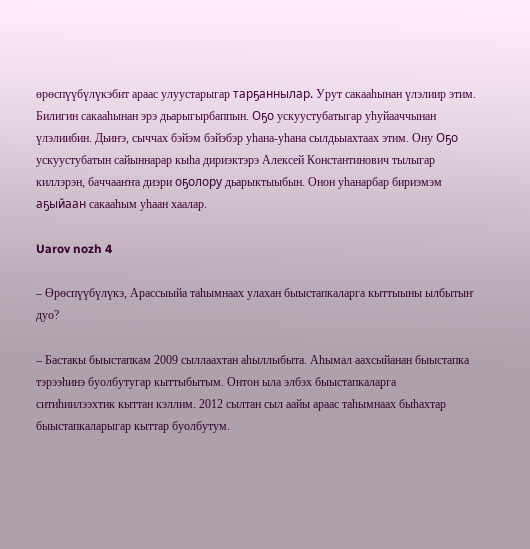өрөспүүбүлүкэбит араас улуустарыгар тарҕаннылар. Урут сакааһынан үлэлиир этим. Билигин сакааһынан эрэ дьарыгырбаппын. Оҕо ускуустубатыгар уһуйааччынан үлэлиибин. Дьиҥэ, сыччах бэйэм бэйэбэр уһана-уһана сылдьыахтаах этим. Ону Оҕо ускуустубатын сайыннарар кыһа дириэктэрэ Алексей Константинович тылыгар киллэрэн, баччааҥҥа диэри оҕолору дьарыктыыбын. Онон уһанарбар бириэмэм аҕыйаан сакааһым уһаан хаалар.

Uarov nozh 4

– Өрөспүүбүлүкэ, Арассыыйа таһымнаах улахан быыстапкаларга кыттыыны ылбытыҥ дуо?

– Бастакы быыстапкам 2009 сыллаахтан аһыллыбыта. Аһымал аахсыйанан быыстапка тэрээһинэ буолбутугар кыттыбытым. Онтон ыла элбэх быыстапкаларга ситиһиилээхтик кыттан кэллим. 2012 сылтан сыл аайы араас таһымнаах быһахтар быыстапкаларыгар кыттар буолбутум.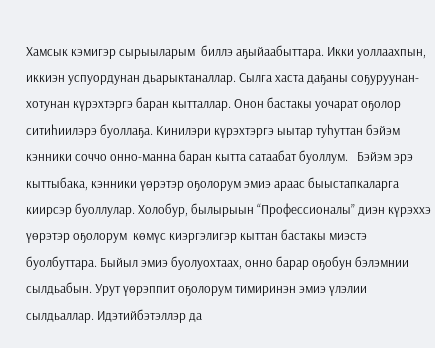Хамсык кэмигэр сырыыларым  биллэ аҕыйаабыттара. Икки уоллаахпын, иккиэн успуордунан дьарыктаналлар. Сылга хаста даҕаны соҕуруунан-хотунан күрэхтэргэ баран кытталлар. Онон бастакы уочарат оҕолор ситиһиилэрэ буоллаҕа. Кинилэри күрэхтэргэ ыытар туһуттан бэйэм кэнники соччо онно-манна баран кытта сатаабат буоллум.   Бэйэм эрэ кыттыбака, кэнники үөрэтэр оҕолорум эмиэ араас быыстапкаларга киирсэр буоллулар. Холобур, былырыын “Профессионалы” диэн күрэххэ үөрэтэр оҕолорум  көмүс киэргэлигэр кыттан бастакы миэстэ буолбуттара. Быйыл эмиэ буолуохтаах, онно барар оҕобун бэлэмнии сылдьабын. Урут үөрэппит оҕолорум тимиринэн эмиэ үлэлии сылдьаллар. Идэтийбэтэллэр да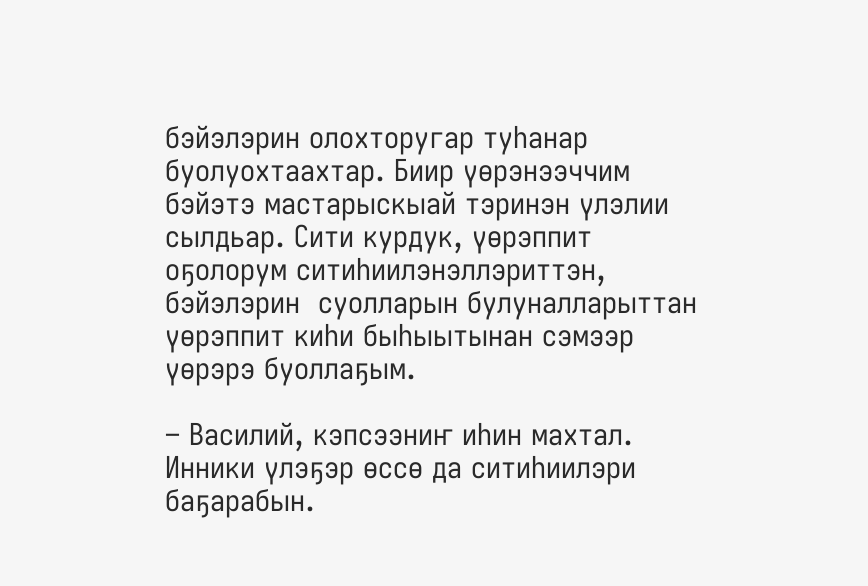бэйэлэрин олохторугар туһанар буолуохтаахтар. Биир үөрэнээччим бэйэтэ мастарыскыай тэринэн үлэлии сылдьар. Сити курдук, үөрэппит оҕолорум ситиһиилэнэллэриттэн, бэйэлэрин  суолларын булуналларыттан үөрэппит киһи быһыытынан сэмээр үөрэрэ буоллаҕым.

– Василий, кэпсээниҥ иһин махтал. Инники үлэҕэр өссө да ситиһиилэри баҕарабын.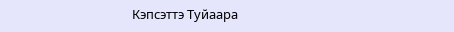Кэпсэттэ Туйаара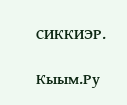СИККИЭР.

Кыым.Ру